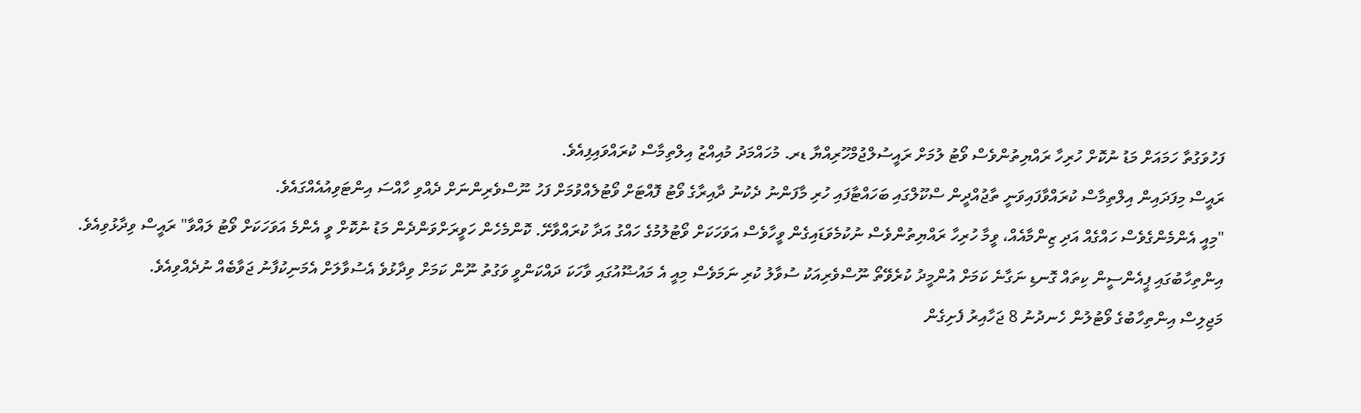ފަހުވަގުތާ ހަމައަށް މަޑު ނުކޮށް ހުރިހާ ރައްޔިތުންވެސް ވޯޓު ލުމަށް ރައީސުލްޖުމްހޫރިއްޔާ ޑރ. މުހައްމަދު މުއިއްޒު އިލްތިމާސް ކުރައްވައިފިއެވެ.
ރައީސް މިފަދައިން އިލްތިމާސް ކުރައްވާފައިވަނީ ތާޖުއްދީން ސްކޫލްގައި ބަހައްޓާފައި ހުރި މާފަންނު ދެކުނު ދާއިރާގެ ވޯޓު ފޮއްޓަށް ވޯޓުލެއްވުމަށް ފަހު ނޫސްވެރިންނަށް ދެއްވި ހާއްސަ އިންޓަވިއުއެއްގައެވެ.
"މިއީ އެންމެންގެވެސް ހައްގެއް އަދި ޒިންމާއެއް، ވީމާ ހުރިހާ ރައްޔިތުންވެސް ނުކުމެވަޑައިގެން ވީހާވެސް އަވަހަކަށް ވޯޓުލުމުގެ ހައްގު އަދާ ކުރައްވާށޭ. ކޮންމެހެން ހަވީރަށްވަންދެން މަޑު ނުކޮށް ވީ އެންމެ އަވަހަކަށް ވޯޓު ލައްވާ" ރައީސް ވިދާޅުވިއެވެ.
އިންތިހާބުގައި ޕީއެންސީން ކިތައް ގޮނޑި ނަގާނެ ކަމަށް އުންމީދު ކުރެވޭތޯ ނޫސްވެރިއަކު ސުވާލު ކުރި ނަމަވެސް މިއީ އެ މައުޟޫއުގައި ވާހަކަ ދައްކަންވީ ވަގުތު ނޫން ކަމަށް ވިދާޅުވެ އެސުވާލަށް އެމަނިކުފާނު ޖަވާބެއް ނުދެއްވިއެވެ.
މަޖިލިސް އިންތިހާބުގެ ވޯޓުލުން ހެނދުނު 8 ޖަހާއިރު ފެށިގެން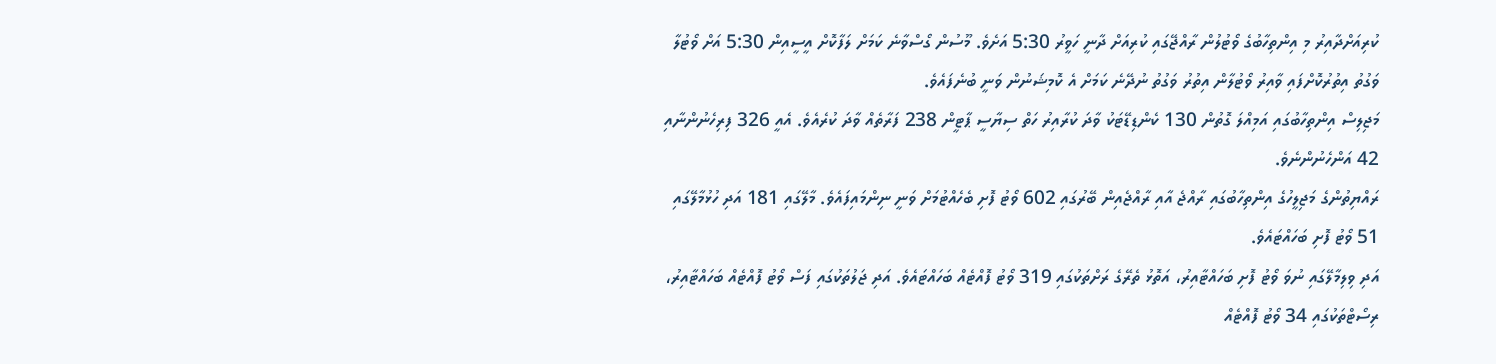ކުރިއަށްދާއިރު މި އިންތިހާބުގެ ވޯޓުލުން ރާއްޖޭގައި ކުރިއަށް ދާނީ ހަވީރު 5:30 އަށެވެ. މޫސުން ގޯސްވާނެ ކަމަށް ލަފާކޮށް އީސީއިން 5:30 އަށް ވޯޓުލާ ވަގުތު އިތުރުކޮށްފައި ވާއިރު ވޯޓުލާން އިތުރު ވަގުތު ނުދޭނެ ކަމަށް އެ ކޮމިޝަނުން ވަނީ ބުނެފައެވެ.
މަޖިލިސް އިންތިހާބުގައި އަމިއްލަ ގޮތުން 130 ކެންޑިޑޭޓަކު ވާދަ ކުރާއިރު ހަތް ސިޔާސީ ޕާޓީން 238 ފަރާތެއް ވާދަ ކުރެއެވެ. އެއީ 326 ފިރިހެނުންނާއި 42 އަންހެނުންނެވެ.
ރައްޔިތުންގެ މަޖިލީހުގެ އިންތިހާބުގައި ރާއްޖެ އާއި ރާއްޖެއިން ބޭރުގައި 602 ވޯޓު ފޮށި ބެހެއްޓުމަށް ވަނީ ނިންމައިފައެވެ. މާލޭގައި 181 އަދި ހުޅުމާލޭގައި 51 ވޯޓު ފޮށި ބަހައްޓައެވެ.
އަދި ވިލިމާލޭގައި ނުވަ ވޯޓު ފޮށި ބަހައްޓާއިރު، އަތޮޅު ތެރޭގެ ރަށްތަކުގައި 319 ވޯޓު ފޮއްޓެއް ބަހައްޓައެވެ. އަދި ޖަލުތަކުގައި ފަސް ވޯޓު ފޮއްޓެއް ބަހައްޓާއިރު، ރިސޯޓްތަކުގައި 34 ވޯޓު ފޮއްޓެއް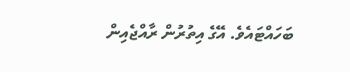ބަހައްޓައެވެ. އޭގެ އިތުރުން ރާއްޖެއިން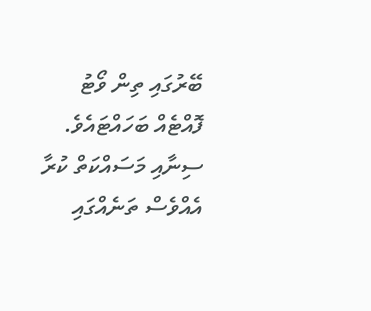ބޭރުގައި ތިން ވޯޓު ފޮއްޓެއް ބަހައްޓައެވެ. ސިނާއި މަސައްކަތް ކުރާ އެއްވެސް ތަނެއްގައި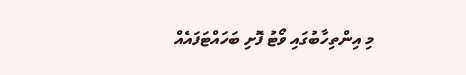މި އިންތިހާބުގައި ވޯޓު ފޮށި ބަހައްޓަފައެއް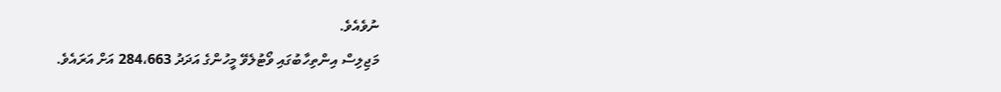ނުވެއެވެ.
މަޖިލިސް އިންތިހާބުގައި ވޯޓުލެވޭ މީހުންގެ އަދަދު 284،663 އަށް އަރައެވެ.